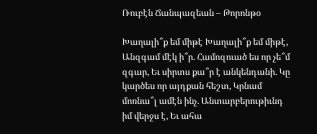Ռուբէն Ճանպազեան – Թորոնթօ

Խաղալի՞ք եմ միթէ Խաղալի՞ք եմ միթէ, Անզգամ մէկ ի՞ր. Համոզուած ես որ չե՞մ զգար, Եւ սիրտս քա՞ր է անկենդանի. Կը կարծես որ այդքան հեշտ, Կրնամ մոռնա՞լ ամէն ինչ. Անտարբերութիւնդ իմ վերջս է, Եւ ահա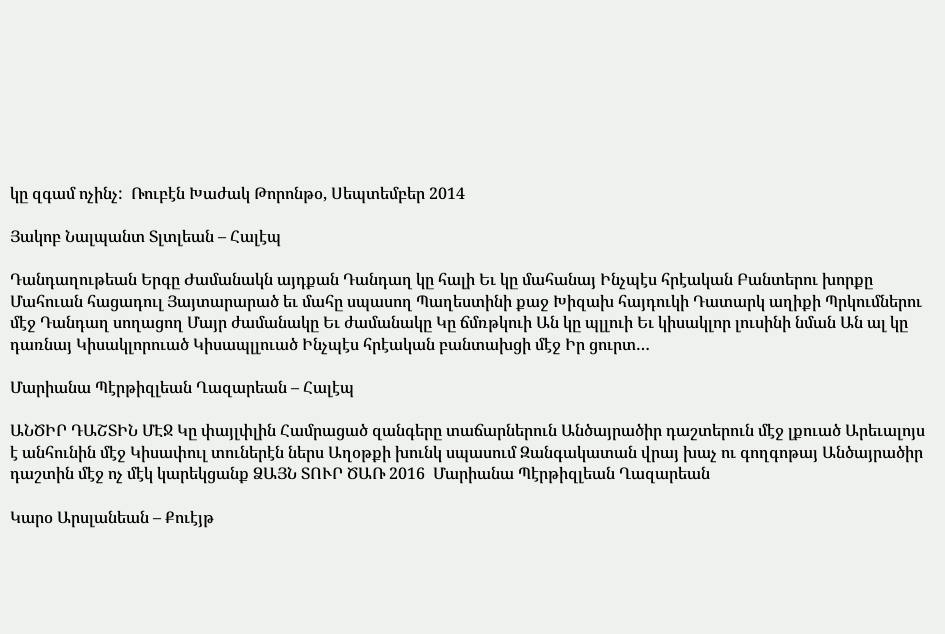կը զգամ ոչինչ:  Ռուբէն Խաժակ Թորոնթօ, Սեպտեմբեր 2014

Յակոբ Նալպանտ Տլտլեան – Հալէպ

Դանդաղութեան Երգը Ժամանակն այդքան Դանդաղ կը հալի Եւ կը մահանայ Ինչպէս հրէական Բանտերու խորքը Մահուան հացադուլ Յայտարարած եւ մահը սպասող Պաղեստինի քաջ Խիզախ հայդուկի Դատարկ աղիքի Պրկումներու մէջ Դանդաղ սողացող Մայր ժամանակը Եւ ժամանակը Կը ճմռթկուի Ան կը պլլուի Եւ կիսակլոր լուսինի նման Ան ալ կը դառնայ Կիսակլորուած Կիսապլլուած Ինչպէս հրէական բանտախցի մէջ Իր ցուրտ…

Մարիանա Պէրթիզլեան Ղազարեան – Հալէպ

ԱՆԾԻՐ ԴԱՇՏԻՆ ՄԷՋ Կը փայլփլին Համրացած զանգերը տաճարներուն Անծայրածիր դաշտերուն մէջ լքուած Արեւալոյս է անհունին մէջ Կիսափուլ տուներէն ներս Աղօթքի խունկ սպասում Զանգակատան վրայ խաչ ու գողգոթայ Անծայրածիր դաշտին մէջ ոչ մէկ կարեկցանք ՁԱՅՆ ՏՈՒՐ ԾԱՌ 2016  Մարիանա Պէրթիզլեան Ղազարեան

Կարօ Արսլանեան – Քուէյթ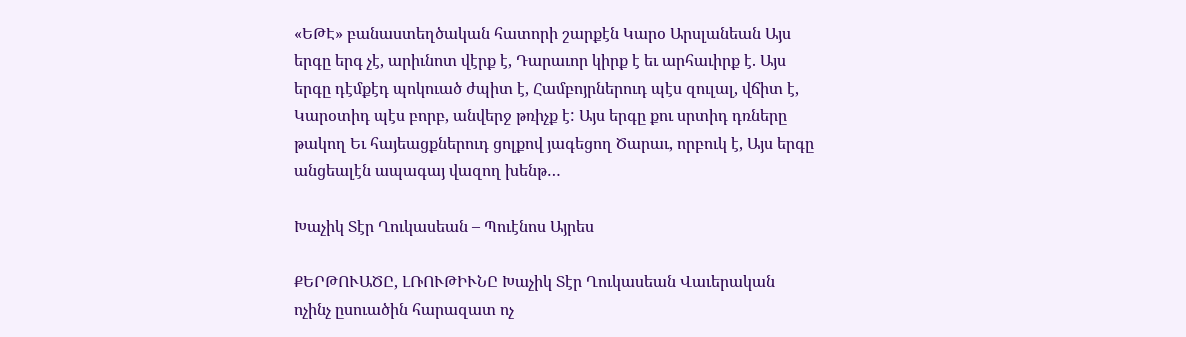«ԵԹԷ» բանաստեղծական հատորի շարքէն Կարօ Արսլանեան Այս երգը երգ չէ, արիւնոտ վէրք է, Դարաւոր կիրք է եւ արհաւիրք է. Այս երգը դէմքէդ պոկուած ժպիտ է, Համբոյրներուդ պէս զուլալ, վճիտ է, Կարօտիդ պէս բորբ, անվերջ թռիչք է: Այս երգը քու սրտիդ դռները թակող Եւ հայեացքներուդ ցոլքով յագեցող Ծարաւ, որբուկ է, Այս երգը անցեալէն ապագայ վազող խենթ…

Խաչիկ Տէր Ղուկասեան – Պուէնոս Այրես

ՔԵՐԹՈՒԱԾԸ, ԼՌՈՒԹԻՒՆԸ Խաչիկ Տէր Ղուկասեան Վաւերական ոչինչ ըսուածին հարազատ ոչ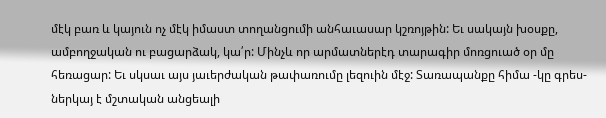մէկ բառ և կայուն ոչ մէկ իմաստ տողանցումի անհաւասար կշռոյթին: Եւ սակայն խօսքը, ամբողջական ու բացարձակ, կա՛ր: Մինչև որ արմատներէդ տարագիր մոռցուած օր մը հեռացար: Եւ սկսաւ այս յաւերժական թափառումը լեզուին մէջ: Տառապանքը հիմա -կը գրես- ներկայ է մշտական անցեալի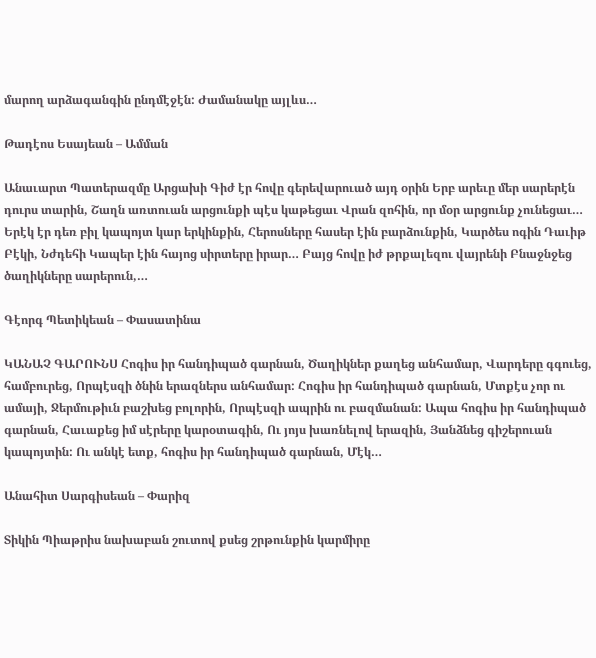մարող արձագանգին ընդմէջէն: Ժամանակը այլևս…

Թադէոս Եսայեան – Ամման

Անաւարտ Պատերազմը Արցախի Գիժ էր հովը գերեվարուած այդ օրին Երբ արեւը մեր սարերէն դուրս տարին, Շաղն առտուան արցունքի պէս կաթեցաւ Վրան զոհին, որ մօր արցունք չունեցաւ… Երէկ էր դեռ բիլ կապոյտ կար երկինքին, Հերոսները հասեր էին բարձունքին, Կարծես ոգին Դաւիթ Բէկի, Նժդեհի Կապեր էին հայոց սիրտերը իրար… Բայց հովը իժ թրքալեզու վայրենի Բնաջնջեց ծաղիկները սարերուն,…

Գէորգ Պետիկեան – Փասատինա

ԿԱՆԱՉ ԳԱՐՈՒՆՍ Հոգիս իր հանդիպած գարնան, Ծաղիկներ քաղեց անհամար, Վարդերը գգուեց, համբուրեց, Որպէսզի ծնին երազներս անհամար: Հոգիս իր հանդիպած գարնան, Մտքէս չոր ու ամայի, Ջերմութիւն բաշխեց բոլորին, Որպէսզի ապրին ու բազմանան: Ապա հոգիս իր հանդիպած գարնան, Հաւաքեց իմ սէրերը կարօտագին, Ու յոյս խառնելով երազին, Յանձնեց գիշերուան կապոյտին: Ու անկէ ետք, հոգիս իր հանդիպած գարնան, Մէկ…

Անահիտ Սարգիսեան – Փարիզ

Տիկին Պիաթրիս նախաբան շուտով քսեց շրթունքին կարմիրը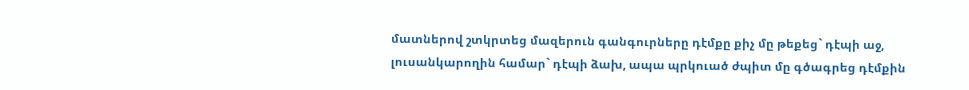մատներով շտկրտեց մազերուն գանգուրները դէմքը քիչ մը թեքեց` դէպի աջ, լուսանկարողին համար` դէպի ձախ, ապա պրկուած ժպիտ մը գծագրեց դէմքին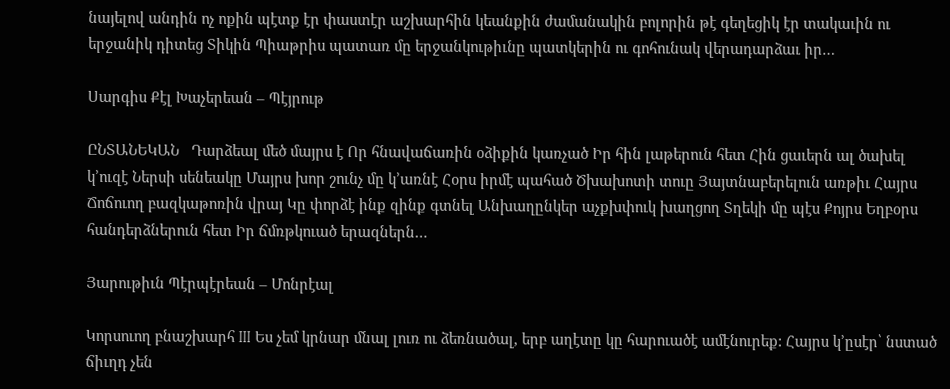նայելով անդին ոչ ոքին պէտք էր փաստէր աշխարհին կեանքին ժամանակին բոլորին թէ գեղեցիկ էր տակաւին ու երջանիկ դիտեց Տիկին Պիաթրիս պատառ մը երջանկութիւնը պատկերին ու գոհունակ վերադարձաւ իր…

Սարգիս Քէլ Խաչերեան – Պէյրութ

ԸՆՏԱՆԵԿԱՆ   Դարձեալ մեծ մայրս է Որ հնավաճառին օձիքին կառչած Իր հին լաթերուն հետ Հին ցաւերն ալ ծախել կ’ուզէ Ներսի սենեակը Մայրս խոր շունչ մը կ’առնէ Հօրս իրմէ պահած Ծխախոտի տուը Յայտնաբերելուն առթիւ Հայրս Ճոճուող բազկաթոռին վրայ Կը փորձէ ինք զինք գտնել Անխաղընկեր աչքխփուկ խաղցող Տղեկի մը պէս Քոյրս Եղբօրս հանդերձներուն հետ Իր ճմռթկուած երազներն…

Յարութիւն Պէրպէրեան – Մոնրէալ

Կորսուող բնաշխարհ III Ես չեմ կրնար մնալ լուռ ու ձեռնածալ, երբ աղէտը կը հարուածէ ամէնուրեք: Հայրս կ’ըսէր՝ նստած ճիւղդ չեն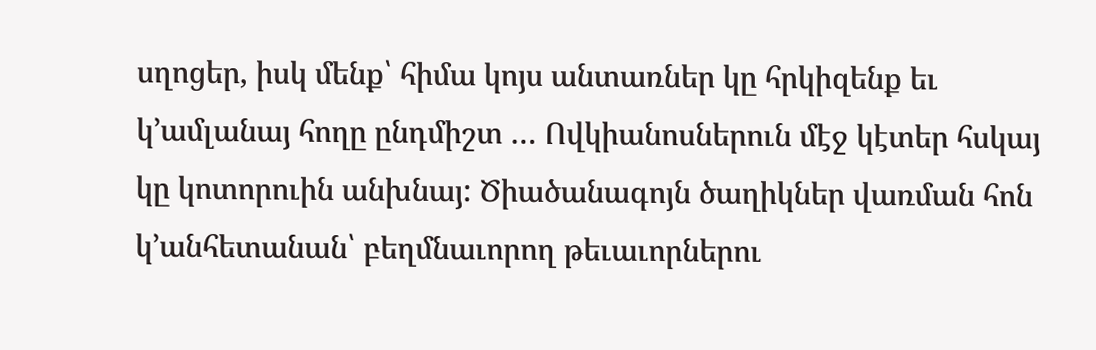սղոցեր, իսկ մենք՝ հիմա կոյս անտառներ կը հրկիզենք եւ կ’ամլանայ հողը ընդմիշտ … Ովկիանոսներուն մէջ կէտեր հսկայ կը կոտորուին անխնայ: Ծիածանագոյն ծաղիկներ վառման հոն կ’անհետանան՝ բեղմնաւորող թեւաւորներու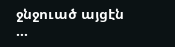ջնջուած այցէն …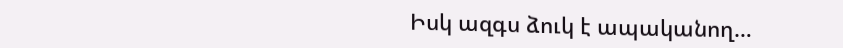Իսկ ազգս ձուկ է ապականող…